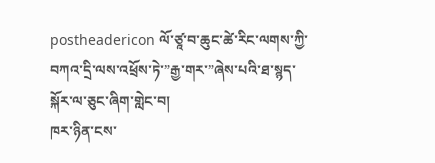postheadericon ལོ་ཙཱ་བ་ཆུང་ཚེ་རིང་ལགས་ཀྱི་བཀའ་དྲི་ལས་འཕྲོས་ཏེ་”རྒྱ་གར་”ཞེས་པའི་ཐ་སྙད་སྐོར་ལ་ཅུང་ཞིག་གླེང་བ།
ཁར་ཉིན་ངས་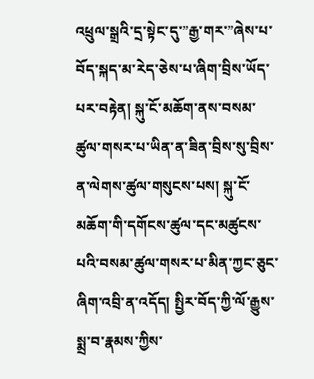འཕྲུལ་སྒྲའི་དྲ་སྟེང་དུ་”རྒྱ་གར་”ཞེས་པ་བོད་སྐད་མ་རེད་ཅེས་པ་ཞིག་བྲིས་ཡོད་པར་བརྟེན། སྐུ་ངོ་མཆོག་ནས་བསམ་ཚུལ་གསར་པ་ཡིན་ན་ཟིན་བྲིས་སུ་བྲིས་ན་ལེགས་ཚུལ་གསུངས་པས། སྐུ་ངོ་མཆོག་གི་དགོངས་ཚུལ་དང་མཚུངས་པའི་བསམ་ཚུལ་གསར་པ་མིན་ཀྱང་ཅུང་ཞིག་འབྲི་ན་འདོད། སྤྱིར་བོད་ཀྱི་ལོ་རྒྱུས་སྨྲ་བ་རྣམས་ཀྱིས་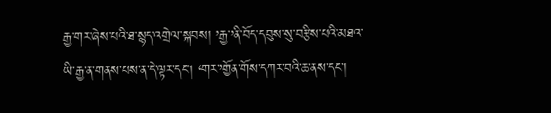རྒྱ་གར་ཞེས་པའི་ཐ་སྙད་འགྲེལ་སྐབས། ’རྒྱ་’ནི་བོད་དབུས་སུ་བརྩིས་པའི་མཐའ་ཡི་རྒྱ་ན་གནས་པས་ན་དེ་ལྟར་དང། ‘གར་’གྱོན་གོས་དཀར་བའི་ཆ་ནས་དང་།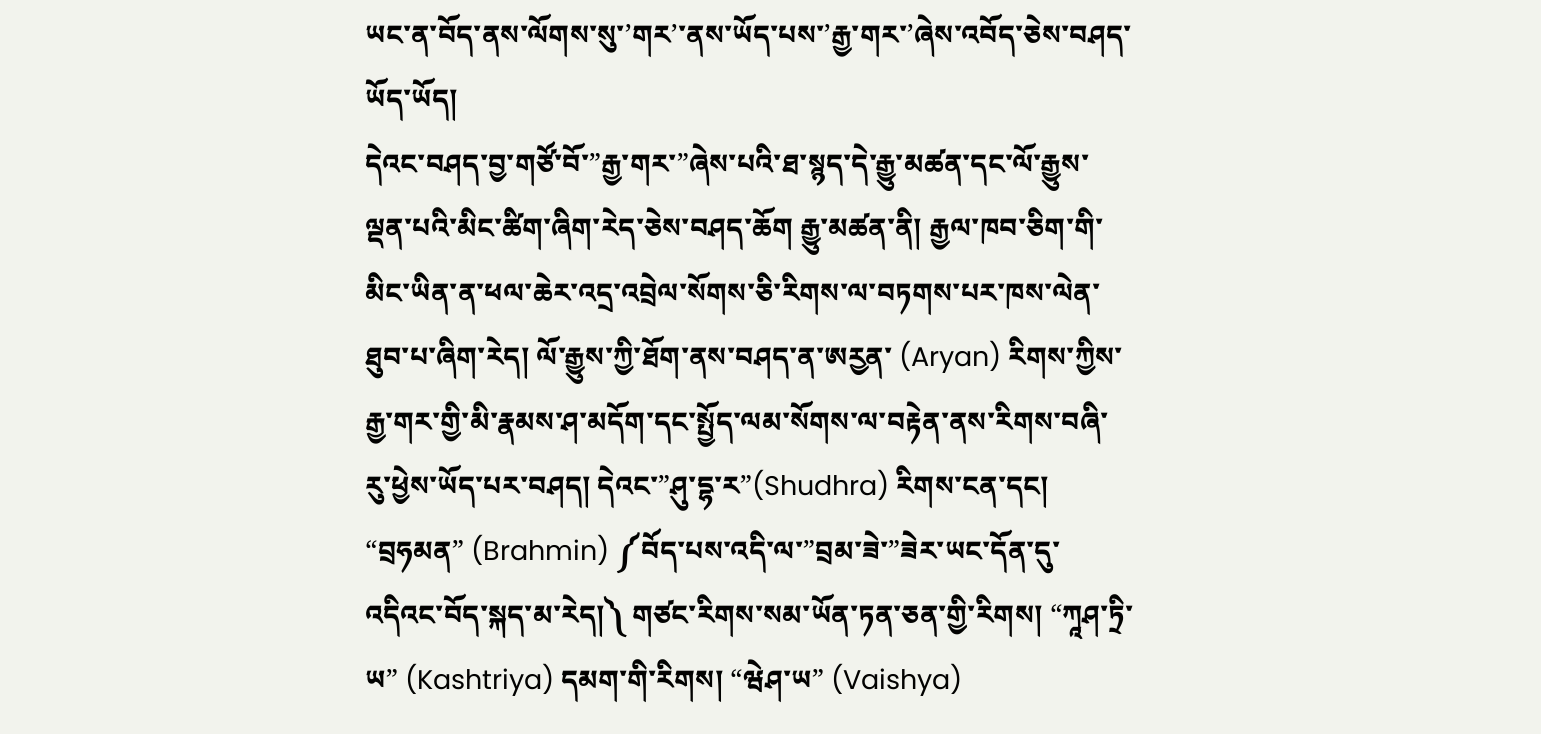ཡང་ན་བོད་ནས་ལོགས་སུ་’གར’་ནས་ཡོད་པས་’རྒྱ་གར་’ཞེས་འབོད་ཅེས་བཤད་ཡོད་ཡོད།
དེའང་བཤད་བྱ་གཙོ་བོ་”རྒྱ་གར་”ཞེས་པའི་ཐ་སྙད་དེ་རྒྱུ་མཚན་དང་ལོ་རྒྱུས་ལྡན་པའི་མིང་ཚིག་ཞིག་རེད་ཅེས་བཤད་ཆོག རྒྱུ་མཚན་ནི། རྒྱལ་ཁབ་ཅིག་གི་མིང་ཡིན་ན་ཕལ་ཆེར་འདྲ་འབྲེལ་སོགས་ཅི་རིགས་ལ་བཏགས་པར་ཁས་ལེན་ཐུབ་པ་ཞིག་རེད། ལོ་རྒྱུས་ཀྱི་ཐོག་ནས་བཤད་ན་ཨརྱན་ (Aryan) རིགས་ཀྱིས་རྒྱ་གར་གྱི་མི་རྣམས་ཤ་མདོག་དང་སྤྱོད་ལམ་སོགས་ལ་བརྟེན་ནས་རིགས་བཞི་རུ་ཕྱེས་ཡོད་པར་བཤད། དེའང་”ཤུ་དྷ་ར”(Shudhra) རིགས་ངན་དང། “བྲཧམན” (Brahmin) ༼བོད་པས་འདི་ལ་”བྲམ་ཟེ་”ཟེར་ཡང་དོན་དུ་འདིའང་བོད་སྐད་མ་རེད།༽ གཙང་རིགས་སམ་ཡོན་ཏན་ཅན་གྱི་རིགས། “ཀཱཤ་ཏྲི་ཡ” (Kashtriya) དམག་གི་རིགས། “ཝེཤ་ཡ” (Vaishya)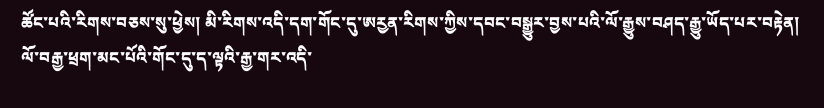ཚོང་པའི་རིགས་བཅས་སུ་ཕྱེས། མི་རིགས་འདི་དག་གོང་དུ་ཨརྱན་རིགས་ཀྱིས་དབང་བསྒྱུར་བྱས་པའི་ལོ་རྒྱུས་བཤད་རྒྱུ་ཡོད་པར་བརྟེན། ལོ་བརྒྱ་ཕྲག་མང་པོའི་གོང་དུ་ད་ལྟའི་རྒྱ་གར་འདི་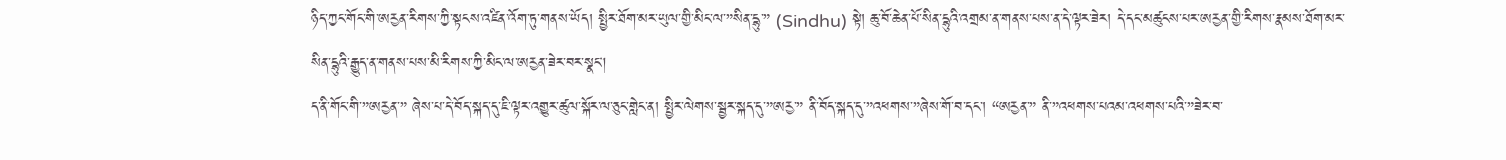ཉིད་ཀྱང་གོང་གི་ཨརྱན་རིགས་ཀྱི་སྟངས་འཛིན་འོག་ཏུ་གནས་ཡོད། སྤྱིར་ཐོག་མར་ཡུལ་གྱི་མིང་ལ་”སིན་དྷུ་” (Sindhu) སྟེ། ཆུ་བོ་ཆེན་པོ་སིན་དྷུའི་འགྲམ་ན་གནས་པས་ན་དེ་ལྟར་ཟེར། དེ་དང་མཚུངས་པར་ཨརྱན་གྱི་རིགས་རྣམས་ཐོག་མར་སིན་དྷུའི་རྒྱུད་ན་གནས་པས་མི་རིགས་ཀྱི་མིང་ལ་ཨརྱན་ཟེར་བར་སྣང།
ད་ནི་གོང་གི་”ཨརྱན་” ཞེས་པ་དེ་བོད་སྐད་དུ་ཇི་ལྟར་འགྱུར་ཚུལ་སྐོར་ལ་ཅུང་གླེང་ན། སྤྱིར་ལེགས་སྦྱར་སྐད་དུ་”ཨརྱ་” ནི་བོད་སྐད་དུ་”འཕགས་”ཞེས་གོ་བ་དང་། “ཨརྱན་” ནི་”འཕགས་པའམ་འཕགས་པའི་”ཟེར་བ་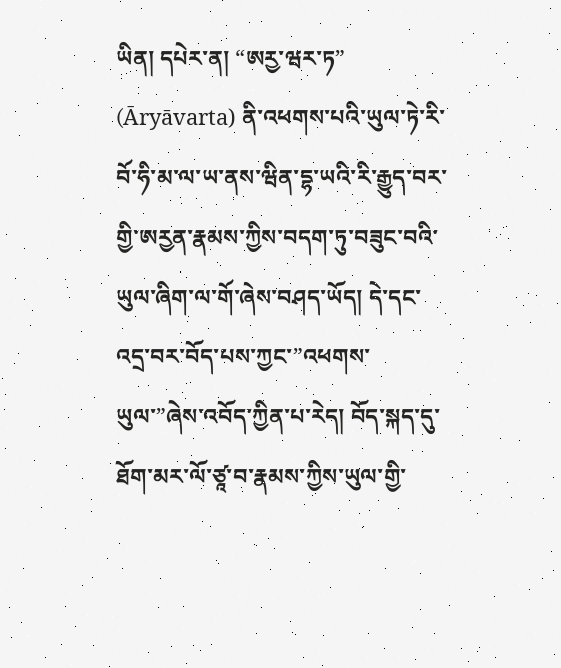ཡིན། དཔེར་ན། “ཨརྱ་ཝར་ཏ” (Āryāvarta) ནི་འཕགས་པའི་ཡུལ་ཏེ་རི་བོ་ཧི་མ་ལ་ཡ་ནས་ཝིན་དྷ་ཡའི་རི་རྒྱུད་བར་གྱི་ཨརྱན་རྣམས་ཀྱིས་བདག་ཏུ་བཟུང་བའི་ཡུལ་ཞིག་ལ་གོ་ཞེས་བཤད་ཡོད། དེ་དང་འདྲ་བར་བོད་པས་ཀྱང་”འཕགས་ཡུལ་”ཞེས་འབོད་ཀྱིན་པ་རེད། བོད་སྐད་དུ་ཐོག་མར་ལོ་ཙཱ་བ་རྣམས་ཀྱིས་ཡུལ་གྱི་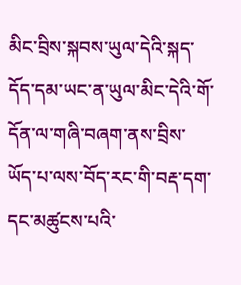མིང་བྲིས་སྐབས་ཡུལ་དེའི་སྐད་དོད་དམ་ཡང་ན་ཡུལ་མིང་དེའི་གོ་དོན་ལ་གཞི་བཞག་ནས་བྲིས་ཡོད་པ་ལས་བོད་རང་གི་བརྡ་དག་དང་མཚུངས་པའི་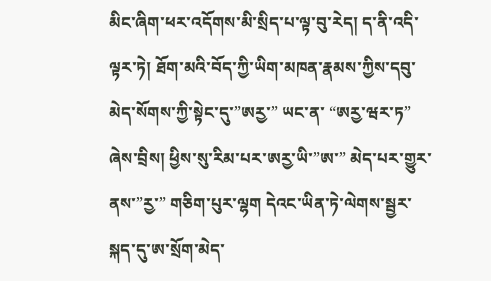མིང་ཞིག་ཕར་འདོགས་མི་སྲིད་པ་ལྟ་བུ་རེད། ད་ནི་འདི་ལྟར་ཏེ། ཐོག་མའི་བོད་ཀྱི་ཡིག་མཁན་རྣམས་ཀྱིས་དབུ་མེད་སོགས་ཀྱི་སྟེང་དུ་”ཨརྱ་” ཡང་ན་ “ཨརྱ་ཝར་ཏ” ཞེས་བྲིས། ཕྱིས་སུ་རིམ་པར་ཨརྱ་ཡི་”ཨ་” མེད་པར་གྱུར་ནས་”རྱ་” གཅིག་པུར་ལྷག དེའང་ཡིན་ཏེ་ལེགས་སྦྱར་སྐད་དུ་ཨ་སྲོག་མེད་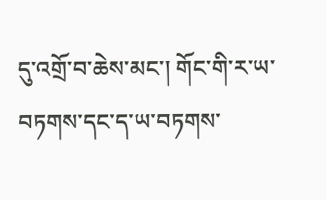དུ་འགྲོ་བ་ཆེས་མང་། གོང་གི་ར་ཡ་བཏགས་དང་ད་ཡ་བཏགས་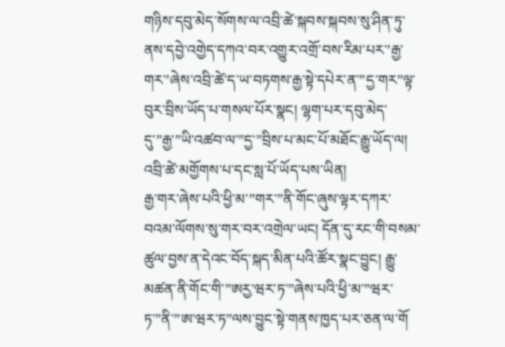གཉིས་དབུ་མེད་སོགས་ལ་འབྲི་ཚེ་སྐབས་སྐབས་སུ་ཤིན་ཏུ་ནས་དབྱེ་འགྱེད་དཀའ་བར་འགྱུར་འགྲོ་བས་རིམ་པར་’རྒྱ་གར་’ཞེས་འབྲི་ཚེ་ད་ཡ་བཏགས་རྒྱ་སྟེ་དཔེར་ན་”དྱ་གར”ལྟ་བུར་བྲིས་ཡོད་པ་གསལ་པོར་སྣང། ལྷག་པར་དབུ་མེད་དུ་”རྒྱ་”ཡི་འཚབ་ལ་”དྱ་”བྲིས་པ་མང་པོ་མཐོང་རྒྱུ་ཡོད་ལ། འབྲི་ཚེ་མགྱོགས་པ་དང་སླ་པོ་ཡོད་པས་ཡིན།
རྒྱ་གར་ཞེས་པའི་ཕྱི་མ་”གར་”ནི་གོང་ཞུས་ལྟར་དཀར་བའམ་ལོགས་སུ་གར་བར་འགྲེལ་ཡང། དོན་དུ་རང་གི་བསམ་ཚུལ་བྱས་ན་དེའང་བོད་སྐད་མིན་པའི་ཚོར་སྣང་བྱུང། རྒྱུ་མཚན་ནི་གོང་གི་”ཨརྱ་ཝར་ཏ་”ཞེས་པའི་ཕྱི་མ་”ཝར་ཏ་”ནི་”ཨ་ཝར་ཏ”ལས་བྱུང་སྟེ་གནས་ཁྱད་པར་ཅན་ལ་གོ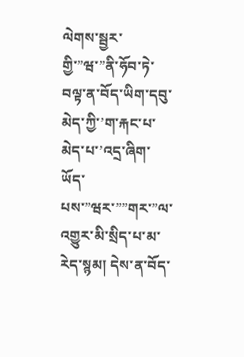ལེགས་སྦྱར་གྱི་”ཝ་”ནི་ཧོབ་ཏེ་བལྟ་ན་བོད་ཡིག་དབུ་མེད་ཀྱི་’ག་རྐང་པ་མེད་པ་’འདྲ་ཞིག་ཡོད་པས་”ཝར་””གར་”ལ་འགྱུར་མི་སྲིད་པ་མ་རེད་སྙམ། དེས་ན་བོད་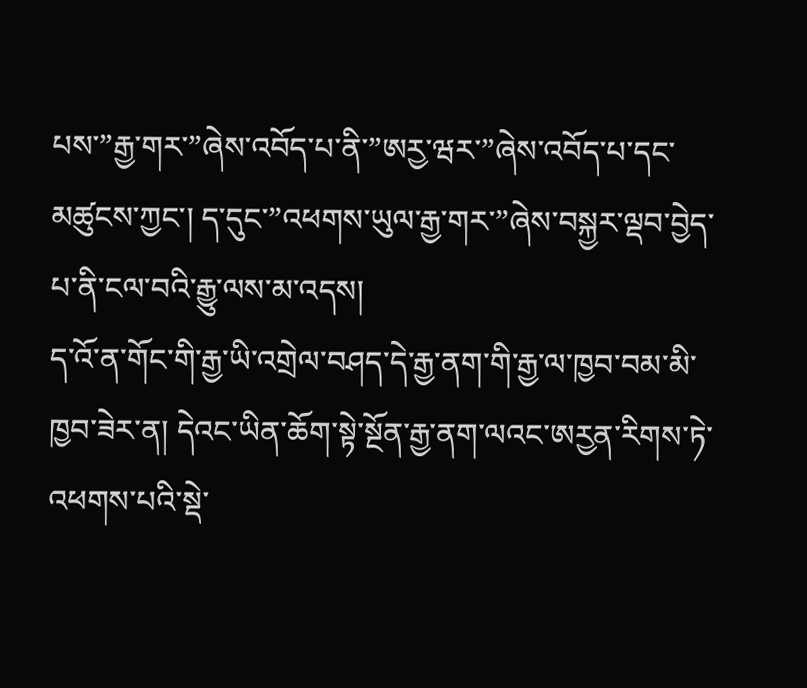པས་”རྒྱ་གར་”ཞེས་འབོད་པ་ནི་”ཨརྱ་ཝར་”ཞེས་འབོད་པ་དང་མཚུངས་ཀྱང་། ད་དུང་”འཕགས་ཡུལ་རྒྱ་གར་”ཞེས་བསྐྱར་ལྡབ་བྱེད་པ་ནི་ངལ་བའི་རྒྱུ་ལས་མ་འདས།
ད་འོ་ན་གོང་གི་རྒྱ་ཡི་འགྲེལ་བཤད་དེ་རྒྱ་ནག་གི་རྒྱ་ལ་ཁྱབ་བམ་མི་ཁྱབ་ཟེར་ན། དེའང་ཡིན་ཆོག་སྟེ་སྔོན་རྒྱ་ནག་ལའང་ཨརྱན་རིགས་ཏེ་འཕགས་པའི་སྡེ་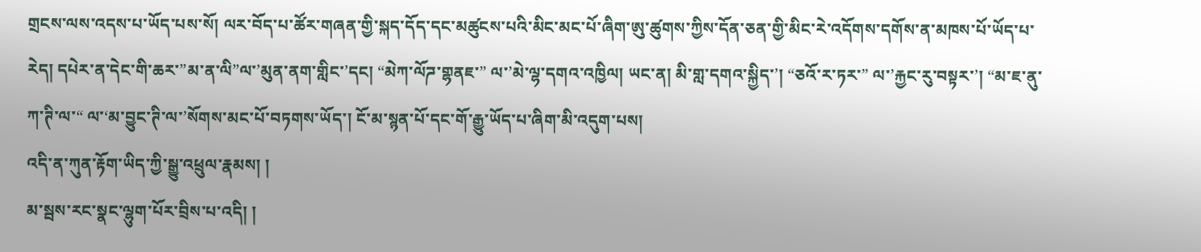གྲངས་ལས་འདས་པ་ཡོད་པས་སོ། ལར་བོད་པ་ཚོར་གཞན་གྱི་སྐད་དོད་དང་མཚུངས་པའི་མིང་མང་པོ་ཞིག་ཨུ་ཚུགས་ཀྱིས་དོན་ཅན་གྱི་མིང་རེ་འདོགས་དགོས་ན་མཁས་པོ་ཡོད་པ་རེད། དཔེར་ན་དེང་གི་ཆར་”མ་ན་ལི”ལ་’མུན་ནག་གླིང་’དང། “མེཀ་ལོཌ་གྷནཇ་” ལ་’མེ་ལྷ་དགའ་འཁྱིལ། ཡང་ན། མི་གླ་དགའ་སྐྱིད་’། “ཅའོ་ར་ཏར་” ལ་’རྐྱང་རུ་བསྟར་’། “མ་ཇ་ནུ་ཀ་ཊི་ལ་“ ལ་‘མ་བྱུང་ཊི་ལ་’སོགས་མང་པོ་བཏགས་ཡོད་། ངོ་མ་སྙན་པོ་དང་གོ་རྒྱུ་ཡོད་པ་ཞིག་མི་འདུག་པས།
འདི་ན་ཀུན་རྟོག་ཡིད་ཀྱི་སྒྱུ་འཕྲུལ་རྣམས། །
མ་སྦས་རང་སྣང་ལྷུག་པོར་བྲིས་པ་འདི། །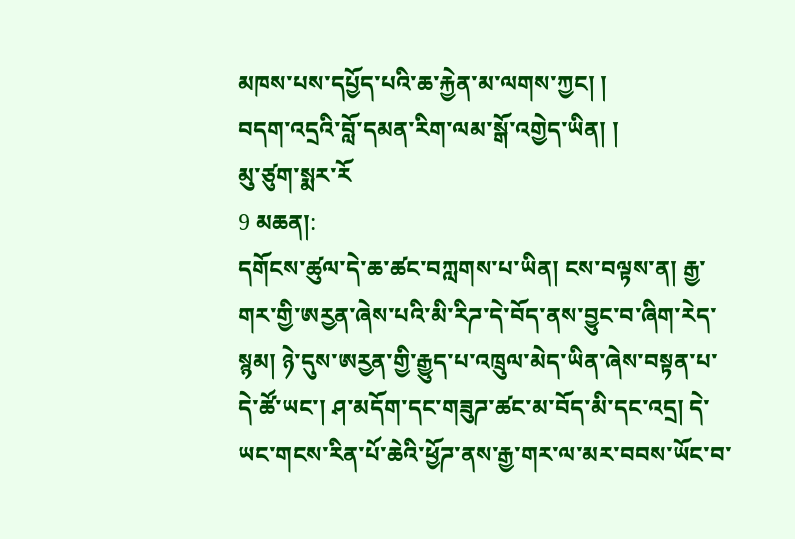མཁས་པས་དཔྱོད་པའི་ཆ་རྐྱེན་མ་ལགས་ཀྱང། །
བདག་འདྲའི་བློ་དམན་རིག་ལམ་སྒོ་འགྱེད་ཡིན། །
མུ་ཙུག་སྨར་རོ
9 མཆན།:
དགོངས་ཚུལ་དེ་ཆ་ཚང་བཀླགས་པ་ཡིན། ངས་བལྟས་ན། རྒྱ་གར་གྱི་ཨརྱན་ཞེས་པའི་མི་རིཌ་དེ་བོད་ནས་བྱུང་བ་ཞིག་རེད་སྙམ། ཉེ་དུས་ཨརྱན་གྱི་རྒྱུད་པ་འཁྲུལ་མེད་ཡིན་ཞེས་བསྟན་པ་དེ་ཚོ་ཡང་། ཤ་མདོག་དང་གཟུཌ་ཚང་མ་བོད་མི་དང་འདྲ། དེ་ཡང་གངས་རིན་པོ་ཆེའི་ཕྱོཌ་ནས་རྒྱ་གར་ལ་མར་བབས་ཡོང་བ་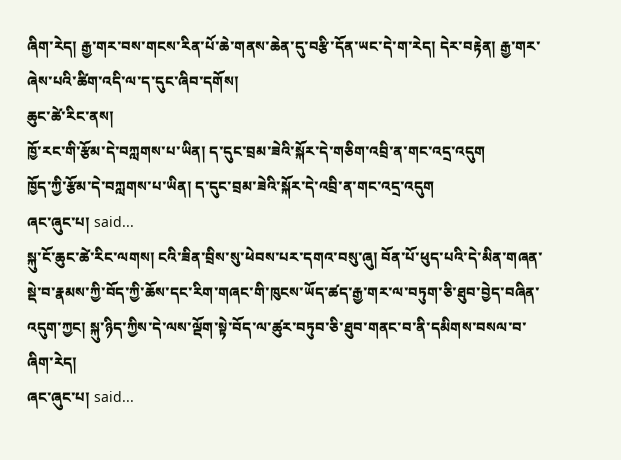ཞིག་རེད། རྒྱ་གར་བས་གངས་རིན་པོ་ཆེ་གནས་ཆེན་དུ་བརྩི་དོན་ཡང་དེ་ག་རེད། དེར་བརྟེན། རྒྱ་གར་ཞེས་པའི་ཚིག་འདི་ལ་ད་དུང་ཞིབ་དགོས།
ཆུང་ཚེ་རིང་ནས།
ཁྱོ་རང་གི་རྩོམ་དེ་བཀླགས་པ་ཡིན། ད་དུང་བྲམ་ཟེའི་སྐོར་དེ་གཅིག་འབྲི་ན་གང་འདྲ་འདུག
ཁྱོད་ཀྱི་རྩོམ་དེ་བཀླགས་པ་ཡིན། ད་དུང་བྲམ་ཟེའི་སྐོར་དེ་འབྲི་ན་གང་འདྲ་འདུག
ཞང་ཞུང་པ། said...
སྐུ་ངོ་ཆུང་ཚེ་རིང་ལགས། ངའི་ཟིན་བྲིས་སུ་ཕེབས་པར་དགའ་བསུ་ཞུ། བོན་པོ་ཕུད་པའི་དེ་མིན་གཞན་སྡེ་བ་རྣམས་ཀྱི་བོད་ཀྱི་ཆོས་དང་རིག་གཞང་གི་ཁུངས་ཡོད་ཚད་རྒྱ་གར་ལ་བཏུག་ཅི་ཐུབ་བྱེད་བཞིན་འདུག་ཀྱང། སྐུ་ཉིད་ཀྱིས་དེ་ལས་ལྡོག་སྟེ་བོད་ལ་ཚུར་བཏུབ་ཅི་ཐུབ་གནང་བ་ནི་དམིགས་བསལ་བ་ཞིག་རེད།
ཞང་ཞུང་པ། said...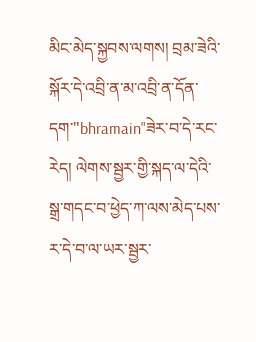མིང་མེད་སྐྱབས་ལགས། བྲམ་ཟེའི་སྐོར་དེ་འབྲི་ན་མ་འབྲི་ན་དོན་དག་"bhramain"ཟེར་བ་དེ་རང་རེད། ལེགས་སྦྱར་གྱི་སྐད་ལ་དེའི་སྒྲ་གདང་བ་ཕྱེད་ཀ་ལས་མེད་པས་ར་དེ་བ་ལ་ཡར་སྦྱར་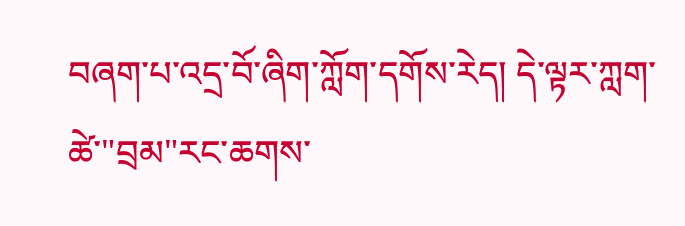བཞག་པ་འདྲ་བོ་ཞིག་ཀློག་དགོས་རེད། དེ་ལྟར་ཀླག་ཚེ་"བྲམ"རང་ཆགས་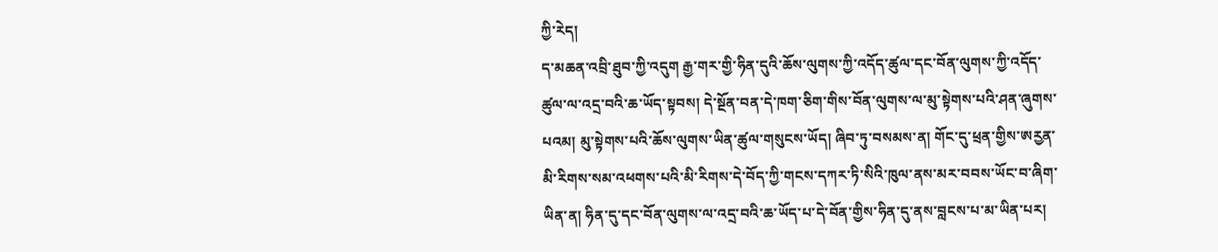ཀྱི་རེད།
ད་མཆན་འབྲི་ཐུབ་ཀྱི་འདུག རྒྱ་གར་གྱི་ཧིན་དུའི་ཆོས་ལུགས་ཀྱི་འདོད་ཚུལ་དང་བོན་ལུགས་ཀྱི་འདོད་ཚུལ་ལ་འདྲ་བའི་ཆ་ཡོད་སྟབས། དེ་སྔོན་བན་དེ་ཁག་ཅིག་གིས་བོན་ལུགས་ལ་མུ་སྟེགས་པའི་ཤན་ཞུགས་པའམ། མུ་སྟེགས་པའི་ཆོས་ལུགས་ཡིན་ཚུལ་གསུངས་ཡོད། ཞིབ་ཏུ་བསམས་ན། གོང་དུ་ཕྲན་གྱིས་ཨརྱན་མི་རིགས་སམ་འཕགས་པའི་མི་རིགས་དེ་བོད་ཀྱི་གངས་དཀར་ཏི་སིའི་ཁུལ་ནས་མར་བབས་ཡོང་བ་ཞིག་ཡིན་ན། ཧིན་དུ་དང་བོན་ལུགས་ལ་འདྲ་བའི་ཆ་ཡོད་པ་དེ་བོན་གྱིས་ཧིན་དུ་ནས་བླངས་པ་མ་ཡིན་པར།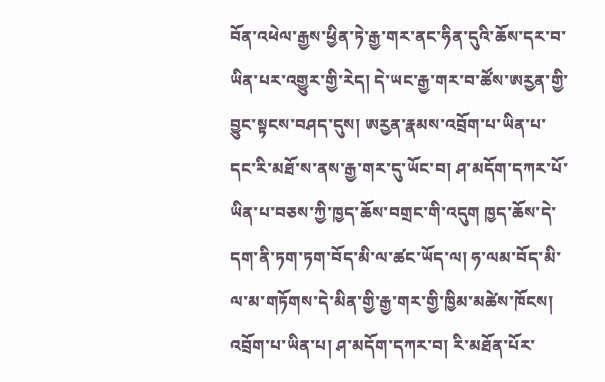བོན་འཕེལ་རྒྱས་ཕྱིན་ཏེ་རྒྱ་གར་ནང་ཧིན་དུའི་ཆོས་དར་བ་ཡིན་པར་འགྱུར་གྱི་རེད། དེ་ཡང་རྒྱ་གར་བ་ཚོས་ཨརྱན་གྱི་བྱུང་སྟངས་བཤད་དུས། ཨརྱན་རྣམས་འབྲོག་པ་ཡིན་པ་དང་རི་མཐོ་ས་ནས་རྒྱ་གར་དུ་ཡོང་བ། ཤ་མདོག་དཀར་པོ་ཡིན་པ་བཅས་ཀྱི་ཁྱད་ཆོས་བགྲང་གི་འདུག ཁྱད་ཆོས་དེ་དག་ནི་ཏག་ཏག་བོད་མི་ལ་ཚང་ཡོད་ལ། ཧ་ལམ་བོད་མི་ལ་མ་གཏོགས་དེ་མིན་གྱི་རྒྱ་གར་གྱི་ཁྱིམ་མཚེས་ཁོངས། འབྲོག་པ་ཡིན་པ། ཤ་མདོག་དཀར་བ། རི་མཐོན་པོར་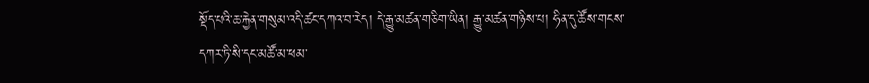སྡོད་པའི་ཆ་རྐྱེན་གསུམ་འདི་ཚང་དཀའ་བ་རེད། དེ་རྒྱུ་མཚན་གཅིག་ཡིན། རྒྱུ་མཚན་གཉིས་པ། ཧིན་དུ་ཚོས་གངས་དཀར་ཏི་སི་དང་མཚོ་མ་ཕམ་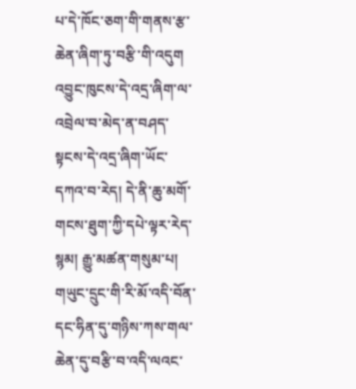པ་དེ་ཁོང་ཅག་གི་གནས་རྩ་ཆེན་ཞིག་ཏུ་བརྩི་གི་འདུག འབྱུང་ཁུངས་དེ་འདྲ་ཞིག་ལ་འབྲེལ་བ་མེད་ན་བཤད་སྟངས་དེ་འདྲ་ཞིག་ཡོང་དཀའ་བ་རེད། དེ་ནི་ཆུ་མགོ་གངས་ཐུག་ཀྱི་དཔེ་ལྟར་རེད་སྙམ། རྒྱུ་མཚན་གསུམ་པ། གཡུང་དྲུང་གི་རི་མོ་འདི་བོན་དང་ཧིན་དུ་གཉིས་ཀས་གལ་ཆེན་དུ་བརྩི་བ་འདི་ལའང་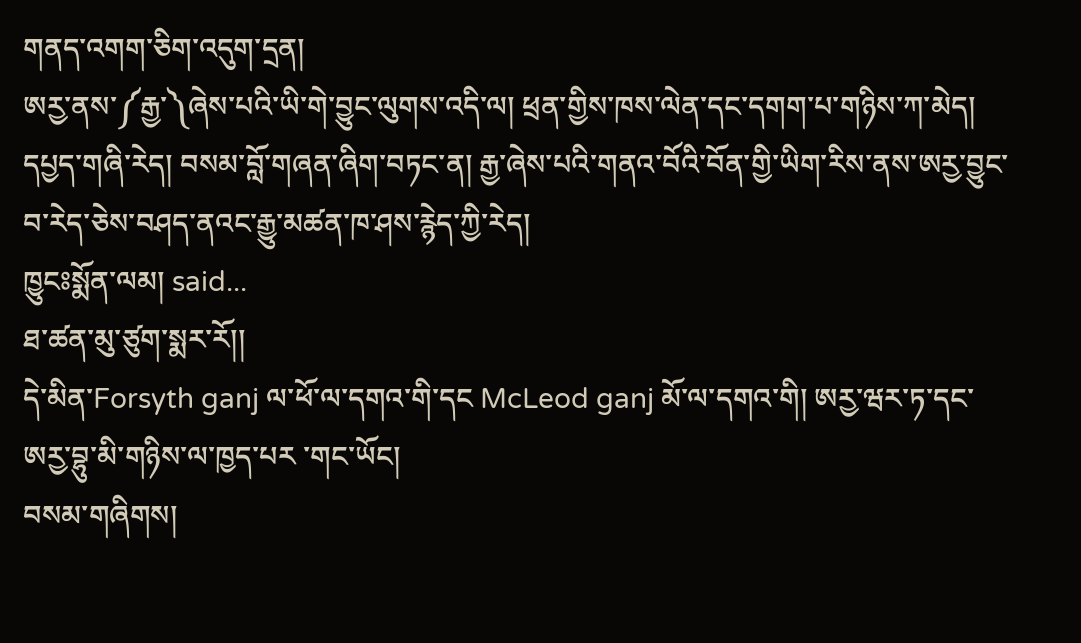གནད་འགག་ཅིག་འདུག་དྲན།
ཨརྱ་ནས་༼རྒྱ་༽ཞེས་པའི་ཡི་གེ་བྱུང་ལུགས་འདི་ལ། ཕྲན་གྱིས་ཁས་ལེན་དང་དགག་པ་གཉིས་ཀ་མེད། དཔྱད་གཞི་རེད། བསམ་བློ་གཞན་ཞིག་བཏང་ན། རྒྱ་ཞེས་པའི་གནའ་བོའི་བོན་གྱི་ཡིག་རིས་ནས་ཨརྱ་བྱུང་བ་རེད་ཅེས་བཤད་ནའང་རྒྱུ་མཚན་ཁ་ཤས་རྙེད་ཀྱི་རེད།
ཁྱུངཿསྨོན་ལམ། said...
ཐ་ཚན་མུ་ཙུག་སྨར་རོ།།
དེ་མིན་Forsyth ganj ལ་ཕོ་ལ་དགའ་གི་དང McLeod ganj མོ་ལ་དགའ་གི། ཨརྱ་ཝར་ཏ་དང་ཨརྱ་བྷུ་མི་གཉིས་ལ་ཁྱད་པར ་གང་ཡོང།
བསམ་གཞིགས།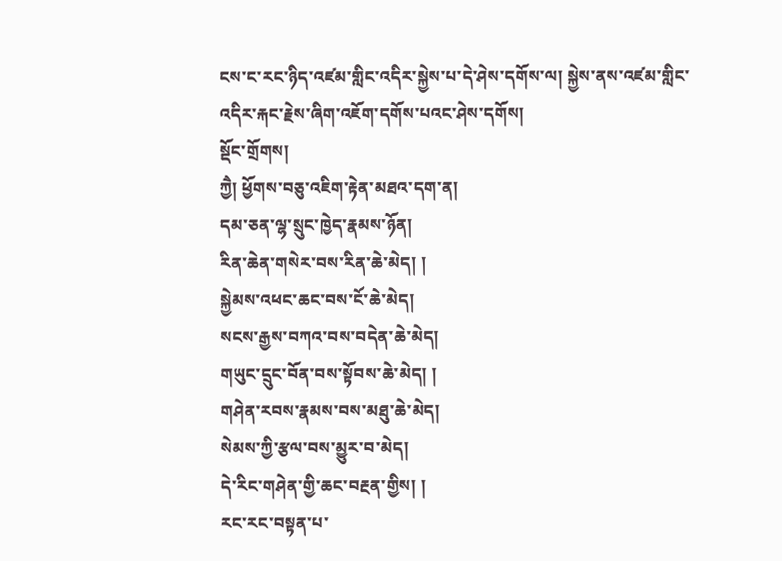ངས་ང་རང་ཉིད་འཛམ་གླིང་འདིར་སྐྱེས་པ་དེ་ཤེས་དགོས་ལ། སྐྱེས་ནས་འཛམ་གླིང་འདིར་རྐང་རྗེས་ཞིག་འཇོག་དགོས་པའང་ཤེས་དགོས།
སྡོང་གྲོགས།
ཀྱཻ། ཕྱོགས་བཅུ་འཇིག་རྟེན་མཐའ་དག་ན།
དམ་ཅན་ལྷ་སྲུང་ཁྱེད་རྣམས་ཉོན།
རིན་ཆེན་གསེར་བས་རིན་ཆེ་མེད། །
སྐྱེམས་འཕང་ཆང་བས་ངོ་ཆེ་མེད།
སངས་རྒྱས་བཀའ་བས་བདེན་ཆེ་མེད།
གཡུང་དྲུང་བོན་བས་སྟོབས་ཆེ་མེད། །
གཤེན་རབས་རྣམས་བས་མཐུ་ཆེ་མེད།
སེམས་ཀྱི་རྩལ་བས་མྱུར་བ་མེད།
དེ་རིང་གཤེན་གྱི་ཆང་བརྔན་གྱིས། །
རང་རང་བསྟན་པ་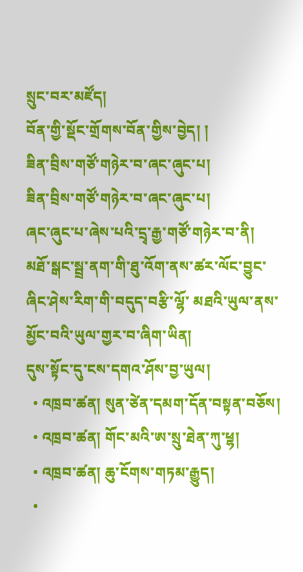སྲུང་བར་མཛོད།
བོན་གྱི་སྡོང་གྲོགས་བོན་གྱིས་བྱེད། །
ཟིན་བྲིས་གཙོ་གཉེར་བ་ཞང་ཞུང་པ།
ཟིན་བྲིས་གཙོ་གཉེར་བ་ཞང་ཞུང་པ།
ཞང་ཞུང་པ་ཞེས་པའི་དྲྭ་རྒྱ་གཙོ་གཉེར་བ་ནི། མཐོ་སྒང་སྦྲ་ནག་གི་ཐུ་འོག་ནས་ཚར་ལོང་བྱུང་ཞིང་ཤེས་རིག་གི་བདུད་བརྩི་ལྷོ་ མཐའི་ཡུལ་ནས་མྱོང་བའི་ཡུལ་གྱར་བ་ཞིག་ཡིན།
དུས་སྟོང་དུ་ངས་དགའ་ཤོས་བྱ་ཡུལ།
  • འཁྲབ་ཚན། སུན་ཙེན་དམག་དོན་བསྟན་བཅོས།
  • འཁྲབ་ཚན། གོང་མའི་ཨ་སྲུ་ཐེན་ཀུ་ཕྷ།
  • འཁྲབ་ཚན། ཆུ་ངོགས་གཏམ་རྒྱུད།
  •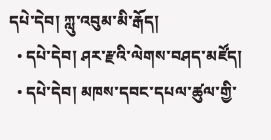དཔེ་དེབ། ཀླུ་འབུམ་མི་རྒོད།
  • དཔེ་དེབ། ཤར་རྫའི་ལེགས་བཤད་མཛོད།
  • དཔེ་དེབ། མཁས་དབང་དཔལ་ཚུལ་གྱི་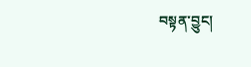བསྟན་བྱུང།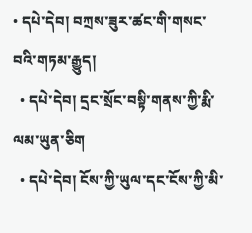• དཔེ་དེབ། བཀྲས་ཟུར་ཚང་གི་གསང་བའི་གཏམ་རྒྱུད།
  • དཔེ་དེབ། དྲང་སྲོང་བསྟི་གནས་ཀྱི་རྨི་ལམ་ཡུན་ཅིག
  • དཔེ་དེབ། ངོས་ཀྱི་ཡུལ་དང་ངོས་ཀྱི་མི་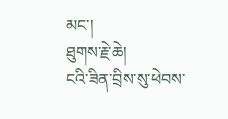མང་།
ཐུགས་རྗེ་ཆེ།
ངའི་ཟིན་བྲིས་སུ་ཕེབས་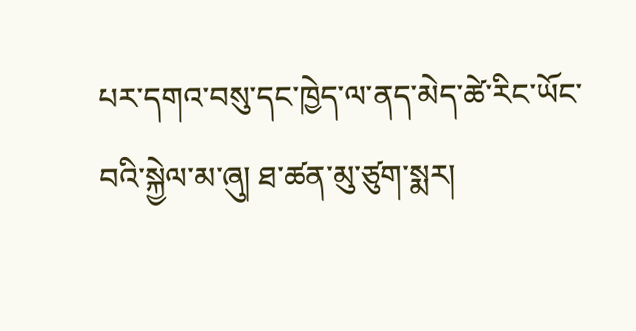པར་དགའ་བསུ་དང་ཁྱེད་ལ་ནད་མེད་ཚེ་རིང་ཡོང་བའི་སྐྱེལ་མ་ཞུ། ཐ་ཚན་མུ་ཙུག་སྨར།